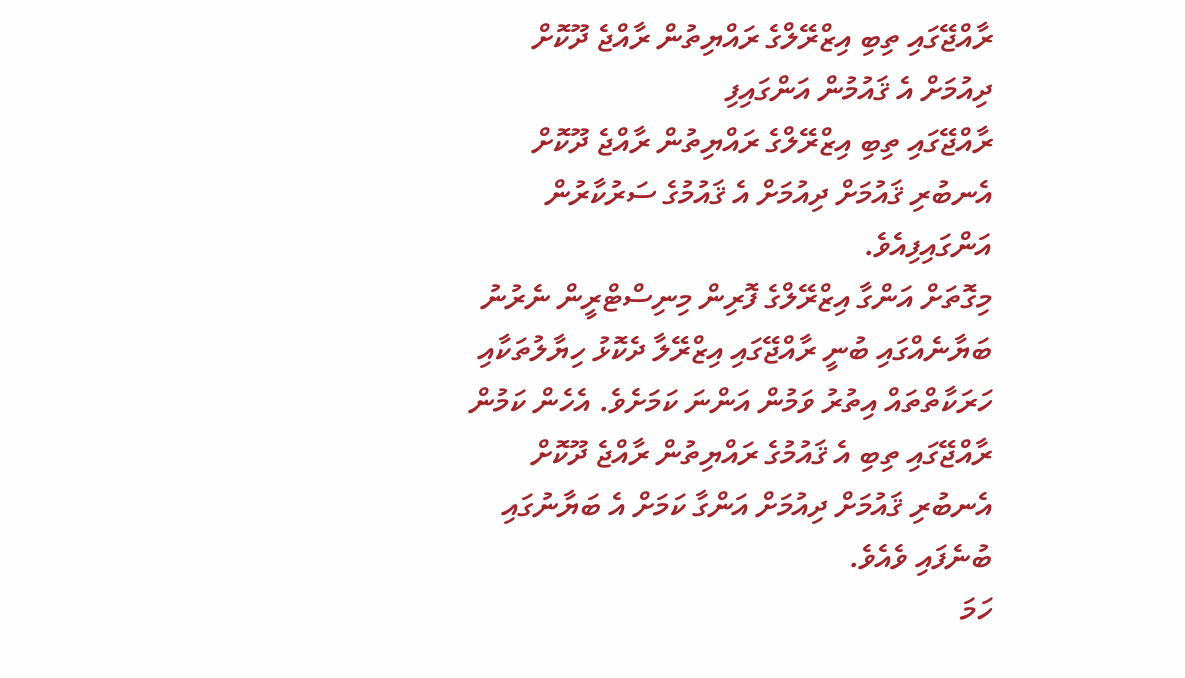ރާއްޖޭގައި ތިބި އިޒްރޭލްގެ ރައްޔިތުން ރާއްޖެ ދޫކޮށް ދިއުމަށް އެ ޤައުމުން އަންގައިފި
ރާއްޖޭގައި ތިބި އިޒްރޭލްގެ ރައްޔިތުން ރާއްޖެ ދޫކޮށް އެނބުރި ޤައުމަށް ދިއުމަށް އެ ޤައުމުގެ ސަރުކާރުން އަންގައިފިއެވެ.
މިގޮތަށް އަންގާ އިޒްރޭލްގެ ފޮރިން މިނިސްޓްރީން ނެރުނު ބަޔާނެއްގައި ބުނީ ރާއްޖޭގައި އިޒްރޭލާ ދެކޮޅު ހިޔާލުތަކާއި ހަރަކާތްތައް އިތުރު ވަމުން އަންނަ ކަމަށެވެ. އެހެން ކަމުން ރާއްޖޭގައި ތިބި އެ ޤައުމުގެ ރައްޔިތުން ރާއްޖެ ދޫކޮށް އެނބުރި ޤައުމަށް ދިއުމަށް އަންގާ ކަމަށް އެ ބަޔާނުގައި ބުނެފައި ވެއެވެ.
ހަމަ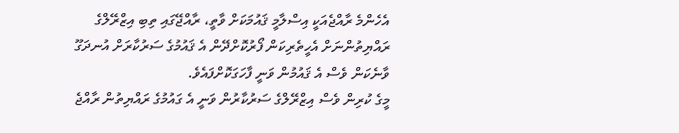އެހެންމެ ރާއްޖެއަކީ އިސްލާމީ ޤައުމަކަށް ވާތީ، ރާއްޖޭގައި ތިބި އިޒްރޭލްގެ ރައްޔިތުންނަށް އެހީތެރިކަން ފޯރުކޮށްދޭން އެ ޤައުމުގެ ސަރުކާރަށް އުނދަގޫ ވާނެކަން ވެސް އެ ޤައުމުން ވަނީ ފާހަގަކޮށްފައެވެ.
މީގެ ކުރިން ވެސް އިޒްރޭލްގެ ސަރުކާރުން ވަނީ އެ ގައުމުގެ ރައްޔިތުން ރާއްޖެ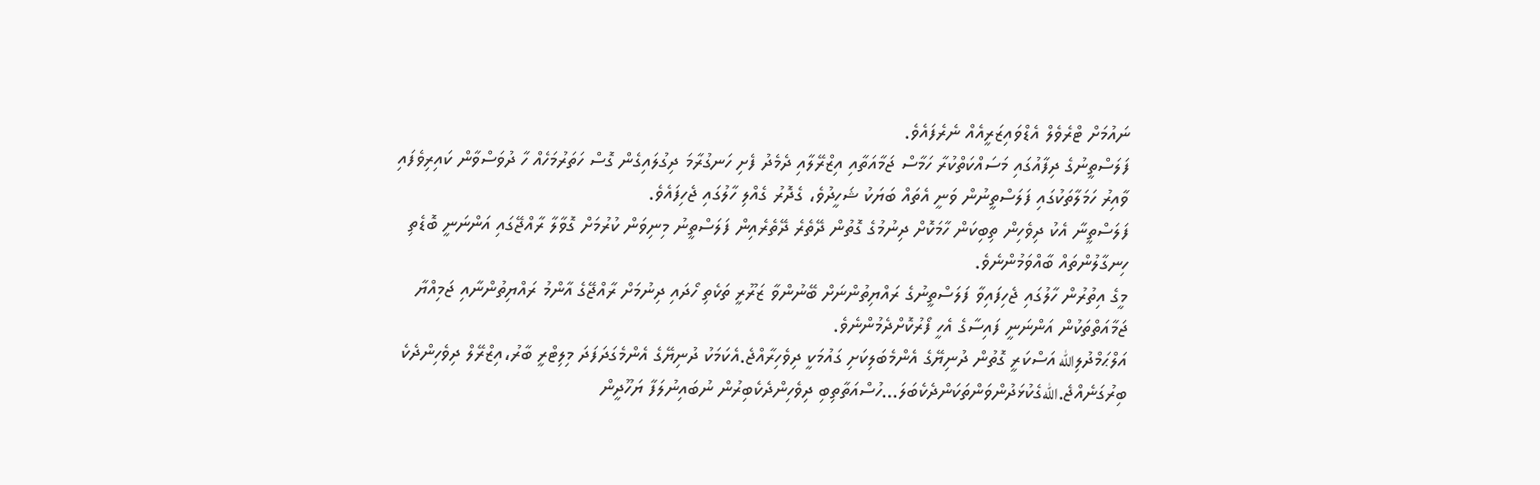ނައުމަށް ޓްރެވެލް އެޑްވައިޒަރީއެއް ނެރެފައެވެ.
ފަލަސްތީނުގެ ދިފާއުގައި މަސައްކަތްކުރާ ހަމާސް ޖަމާއަތާއި އިޒްރޭލާއި ދެމެދު ފެށި ހަނގުރާމަ ދިގުލައިގެން ގޮސް ހަތަރުމަހެއް ހާ ދުވަސްވާން ކައިރިވެފައި ވާއިރު ހަމަލާތަކުގައި ފަލަސްތީނުން ވަނީ އެތައް ބަޔަކު ޝަހީދުވެ، ގެދޮރު ގެއްލި ހާލުގައި ޖެހިފައެވެ.
ފަލަސްތީނާ އެކު ދިވެހިން ތިބިކަން ހާމަކޮށް ދިނުމުގެ ގޮތުން ދޭތެރެ ދޭތެރެއިން ފަލަސްތީނު މިނިވަން ކުރުމަށް ގޮވާލާ ރާއްޖޭގައި އަންނަނީ ބޮޑެތި ހިނގާލުންތައް ބާއްވަމުންނެވެ.
މީގެ އިތުރުން ހާލުގައި ޖެހިފައިވާ ފަލަސްތީނުގެ ރައްޔިތުންނަށް ބޭނުންވާ ޒަރޫރީ ތަކެތި ހޯދައި ދިނުމަށް ރާއްޖޭގެ އާންމު ރައްޔިތުންނާއި ޖަމިއްޔާ ޖަމާއަތްތަކުން އަންނަނީ ފައިސާގެ އެހީ ފޯރުކޮށްދެމުންނެވެ.
އަލްޙަމްދުލިالله އަސްކަރީ ގޮތުން ދުނިޔޭގެ އެންމެބަލިކަށި ގައުމަކީ ދިވެހިރާއްޖެ.އެކަމަކު ދުނިޔޭގެ އެންމެގަދަފަދަ މިލިޓްރީ ބާރު،އިޒްރޭލް ދިވެހިންދެކެ ބިރުގަނެއްޖެ.اللهގެކުޅަދުންވަންތަކަންދެކެބަލަ…ހުސްއަތާތިބި ދިވެހިންދެކެބިރުން ނުބައިނުލަފާ ޔަހޫދީން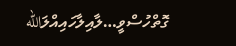ގޮތްހުސްވީ…ލާއިލާހައިއްލަالله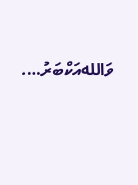ވަاللهއަކްބަރު….